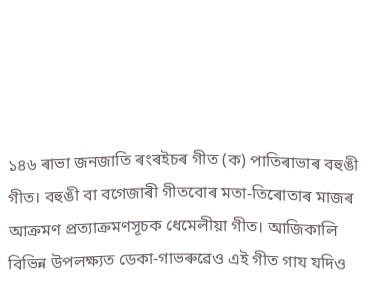১৪৬ ৰাভা জনজাতি ৰংৰইচৰ গীত (ক) পাতিৰাভাৰ বহুঙী গীত। বহুঙী বা বগেজাৰী গীতবোৰ মতা-তিৰোতাৰ মাজৰ আক্ৰমণ প্ৰত্যাক্ৰমণসূচক ধেমেলীয়া গীত। আজিকালি বিভিন্ন উপলক্ষ্যত ডেকা-গাভৰুৱেও এই গীত গায যদিও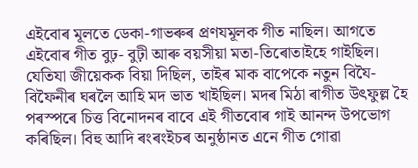এইবোৰ মূলতে ডেকা-গাভৰুৰ প্ৰণযমূলক গীত নাছিল। আগতে এইবোৰ গীত বুঢ়- বুঢ়ী আৰু বয়সীয়া মতা-তিৰোতাইহে গাইছিল। যেতিযা জীয়েকক বিয়া দিছিল, তাইৰ মাক বাপেকে নতুন বিযৈ-বিফৈনীৰ ঘৰলৈ আহি মদ ভাত খাইছিল। মদৰ মিঠা ৰাগীত উৎফুল্ল হৈ পৰস্পৰে চিত্ত বিনোদনৰ বাবে এই গীতবোৰ গাই আনন্দ উপভোগ কৰিছিল। বিহু আদি ৰংৰংইচৰ অনুষ্ঠানত এনে গীত গোৱা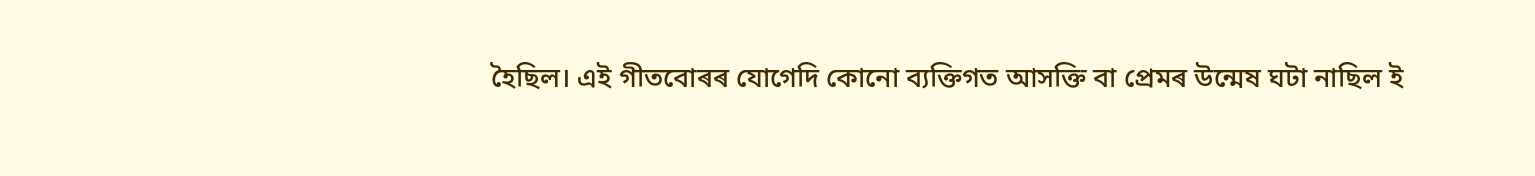হৈছিল। এই গীতবোৰৰ যোগেদি কোনো ব্যক্তিগত আসক্তি বা প্ৰেমৰ উন্মেষ ঘটা নাছিল ই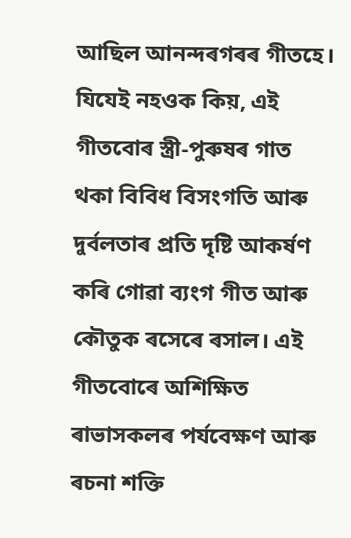আছিল আনন্দৰগৰৰ গীতহে। যিযেই নহওক কিয়, এই গীতবোৰ স্ত্ৰী-পুৰুষৰ গাত থকা বিবিধ বিসংগতি আৰু দুৰ্বলতাৰ প্ৰতি দৃষ্টি আকৰ্ষণ কৰি গোৱা ব্যংগ গীত আৰু কৌতুক ৰসেৰে ৰসাল। এই গীতবোৰে অশিক্ষিত ৰাভাসকলৰ পৰ্যবেক্ষণ আৰু ৰচনা শক্তি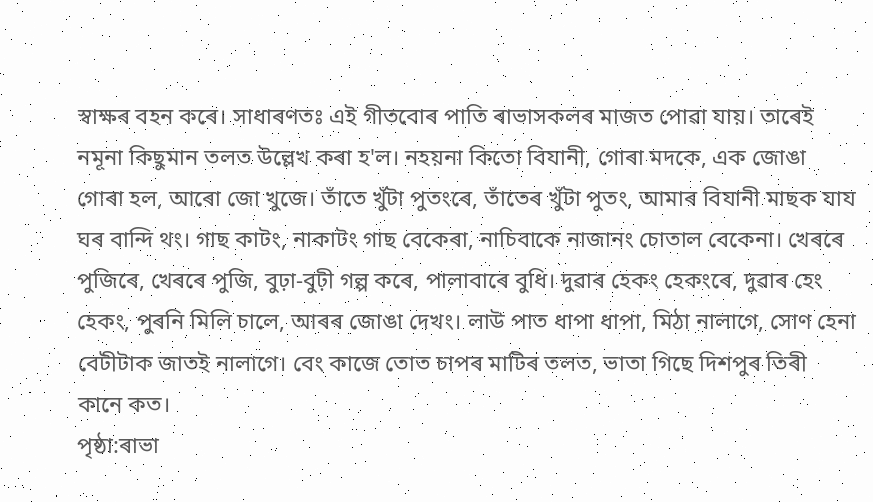স্বাক্ষৰ বহন কৰে। সাধাৰণতঃ এই গীতবোৰ পাতি ৰাভাসকলৰ মাজত পোৱা যায়। তাৰেই নমূনা কিছুমান তলত উল্লেখ কৰা হ'ল। নহয়না কিতো বিযানী, গোৰা মদকে, এক জোঙা গোৰা হল, আৰো জো খুজে। তাঁতে খুঁটা পুতংৰে, তাঁতেৰ খুঁটা পুতং, আমাৰ বিযানী মাছক যায ঘৰ বান্দি থং। গাছ কাটং, নাকাটং গাছ বেকেৰা, নাচিবাকে নাজানং চোতাল বেকেনা। খেৰৰে পুজিৰে, খেৰৰে পুজি, বুঢ়া-বুঢ়ী গল্প কৰে, পালাবাৰে বুধি। দুৱাৰ হেকং হেকংৰে, দুৱাৰ হেং হেকং, পুৰনি মিলি চালে, আৰৰ জোঙা দেখং। লাউ পাত ধাপা ধাপা, মিঠা নালাগে, সোণ হেনা বেটীটাক জাতই নালাগে। বেং কাজে তোত চাপৰ মাটিৰ তলত, ভাতা গিছে দিশপুৰ তিৰী কানে কত।
পৃষ্ঠা:ৰাভা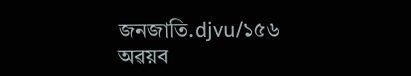জনজাতি.djvu/১৫৬
অৱয়ব